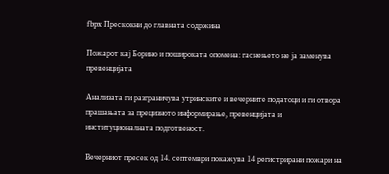fbpx Прескокни до главната содржина

Пожарот кај Борино и пошироката опомена: гаснењето не ја заменува превенцијата

Анализата ги разграничува утринските и вечерните податоци и ги отвора прашањата за прецизното информирање, превенцијата и институционалната подготвеност.

Вечерниот пресек од 14. септември покажува 14 регистрирани пожари на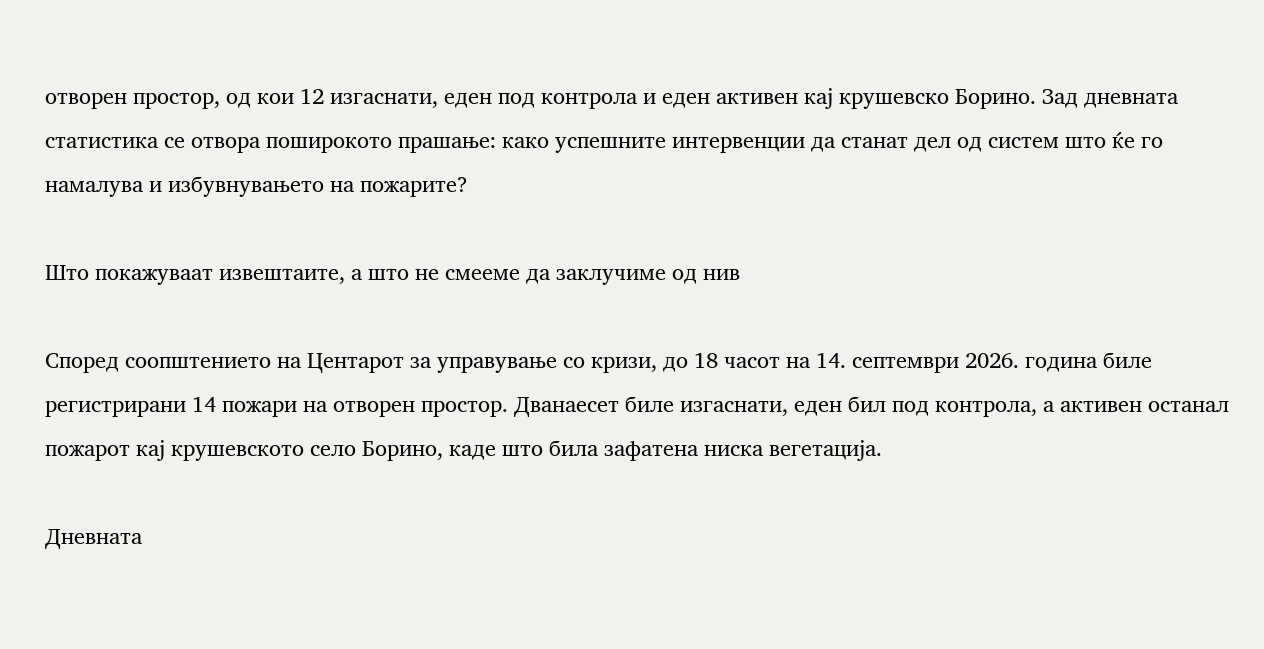отворен простор, од кои 12 изгаснати, еден под контрола и еден активен кај крушевско Борино. Зад дневната статистика се отвора поширокото прашање: како успешните интервенции да станат дел од систем што ќе го намалува и избувнувањето на пожарите?

Што покажуваат извештаите, а што не смееме да заклучиме од нив

Според соопштението на Центарот за управување со кризи, до 18 часот на 14. септември 2026. година биле регистрирани 14 пожари на отворен простор. Дванаесет биле изгаснати, еден бил под контрола, а активен останал пожарот кај крушевското село Борино, каде што била зафатена ниска вегетација.

Дневната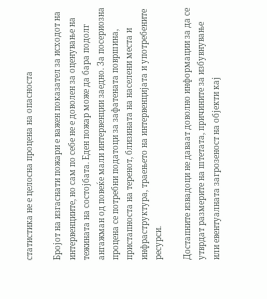статистика не е целосна процена на опасноста

Бројот на изгаснати пожари е важен показател за исходот на интервенциите, но сам по себе не е доволен за оценување на тежината на состојбата. Еден пожар може да бара подолг ангажман од повеќе мали интервенции заедно. За посериозна процена се потребни податоци за зафатената површина, пристапноста на теренот, близината на населени места и инфраструктура, траењето на интервенцијата и употребените ресурси.

Достапните извадоци не даваат доволно информации за да се утврдат размерите на штетата, причините за избувнување или евентуалната загрозеност на објекти кај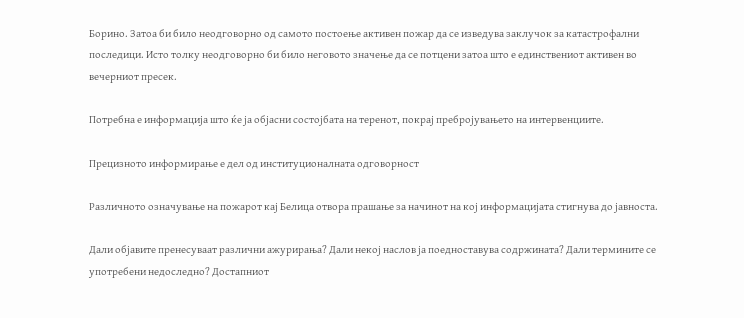Борино. Затоа би било неодговорно од самото постоење активен пожар да се изведува заклучок за катастрофални последици. Исто толку неодговорно би било неговото значење да се потцени затоа што е единствениот активен во вечерниот пресек.

Потребна е информација што ќе ја објасни состојбата на теренот, покрај пребројувањето на интервенциите.

Прецизното информирање е дел од институционалната одговорност

Различното означување на пожарот кај Белица отвора прашање за начинот на кој информацијата стигнува до јавноста.

Дали објавите пренесуваат различни ажурирања? Дали некој наслов ја поедноставува содржината? Дали термините се употребени недоследно? Достапниот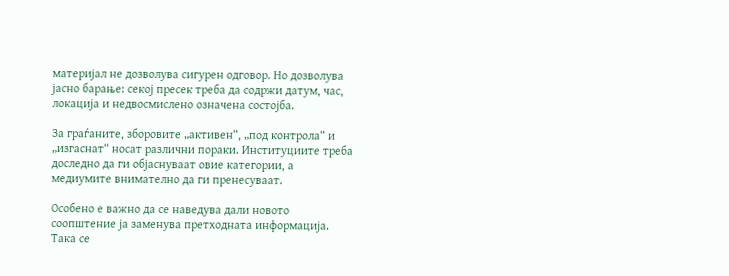материјал не дозволува сигурен одговор. Но дозволува јасно барање: секој пресек треба да содржи датум, час, локација и недвосмислено означена состојба.

За граѓаните, зборовите „активен“, „под контрола“ и „изгаснат“ носат различни пораки. Институциите треба доследно да ги објаснуваат овие категории, а медиумите внимателно да ги пренесуваат.

Особено е важно да се наведува дали новото соопштение ја заменува претходната информација. Така се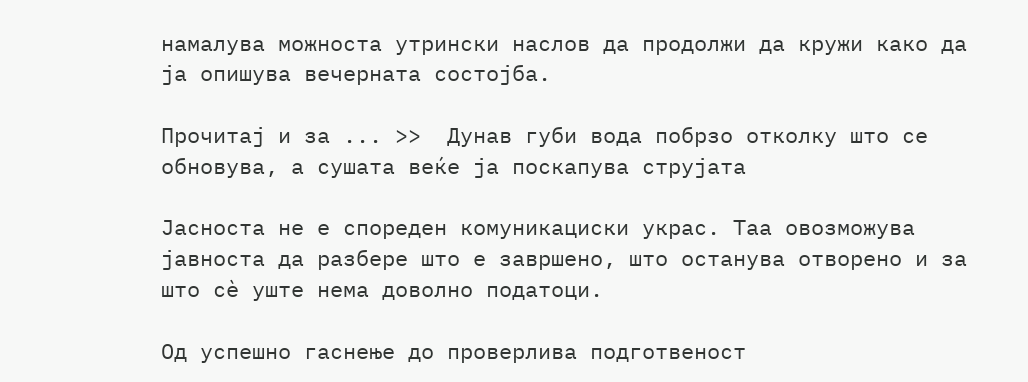намалува можноста утрински наслов да продолжи да кружи како да ја опишува вечерната состојба.

Прочитај и за ... >>  Дунав губи вода побрзо отколку што се обновува, а сушата веќе ја поскапува струјата

Јасноста не е спореден комуникациски украс. Таа овозможува јавноста да разбере што е завршено, што останува отворено и за што сè уште нема доволно податоци.

Од успешно гаснење до проверлива подготвеност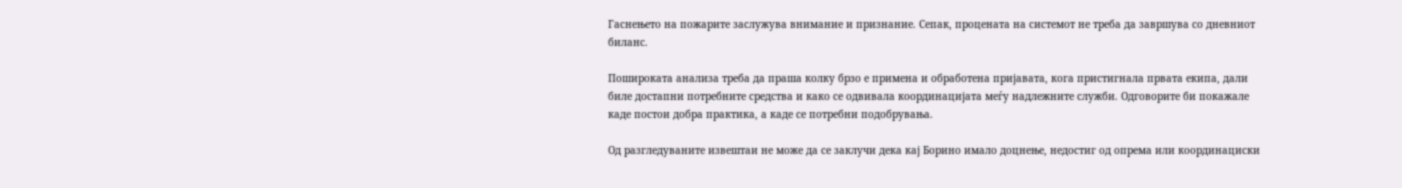Гаснењето на пожарите заслужува внимание и признание. Сепак, процената на системот не треба да завршува со дневниот биланс.

Пошироката анализа треба да праша колку брзо е примена и обработена пријавата, кога пристигнала првата екипа, дали биле достапни потребните средства и како се одвивала координацијата меѓу надлежните служби. Одговорите би покажале каде постои добра практика, а каде се потребни подобрувања.

Од разгледуваните извештаи не може да се заклучи дека кај Борино имало доцнење, недостиг од опрема или координациски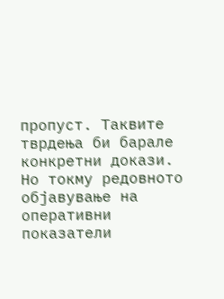пропуст. Таквите тврдења би барале конкретни докази. Но токму редовното објавување на оперативни показатели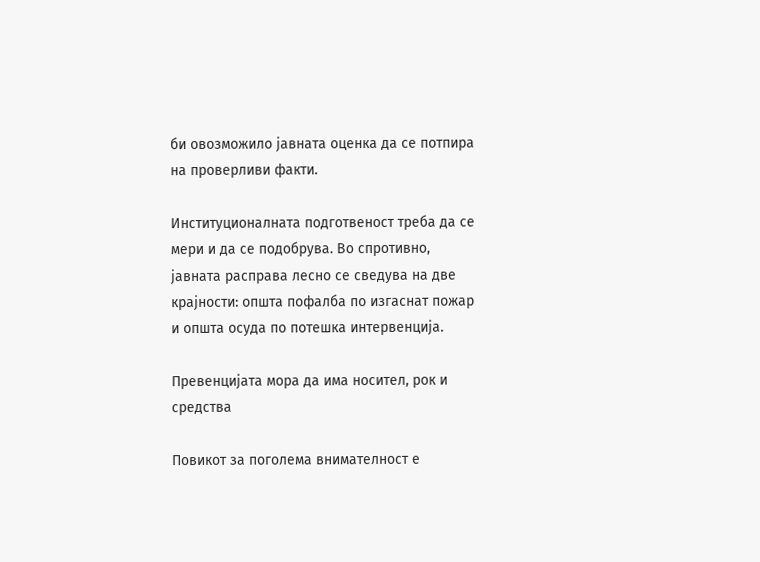би овозможило јавната оценка да се потпира на проверливи факти.

Институционалната подготвеност треба да се мери и да се подобрува. Во спротивно, јавната расправа лесно се сведува на две крајности: општа пофалба по изгаснат пожар и општа осуда по потешка интервенција.

Превенцијата мора да има носител, рок и средства

Повикот за поголема внимателност е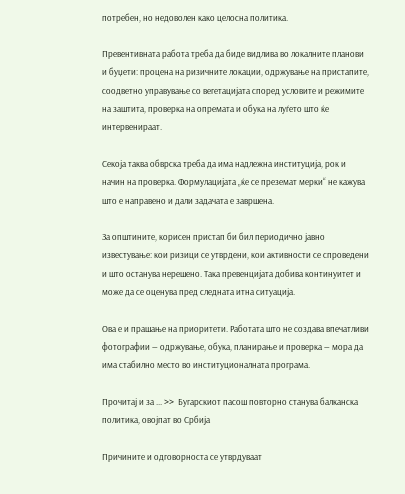потребен, но недоволен како целосна политика.

Превентивната работа треба да биде видлива во локалните планови и буџети: процена на ризичните локации, одржување на пристапите, соодветно управување со вегетацијата според условите и режимите на заштита, проверка на опремата и обука на луѓето што ќе интервенираат.

Секоја таква обврска треба да има надлежна институција, рок и начин на проверка. Формулацијата „ќе се преземат мерки“ не кажува што е направено и дали задачата е завршена.

За општините, корисен пристап би бил периодично јавно известување: кои ризици се утврдени, кои активности се спроведени и што останува нерешено. Така превенцијата добива континуитет и може да се оценува пред следната итна ситуација.

Ова е и прашање на приоритети. Работата што не создава впечатливи фотографии — одржување, обука, планирање и проверка — мора да има стабилно место во институционалната програма.

Прочитај и за ... >>  Бугарскиот пасош повторно станува балканска политика, овојпат во Србија

Причините и одговорноста се утврдуваат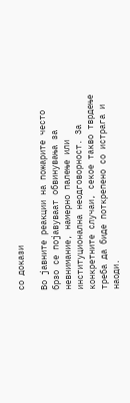со докази

Во јавните реакции на пожарите често брзо се појавуваат обвинувања за невнимание, намерно палење или институционална неодговорност. За конкретните случаи, секое такво тврдење треба да биде поткрепено со истрага и наоди.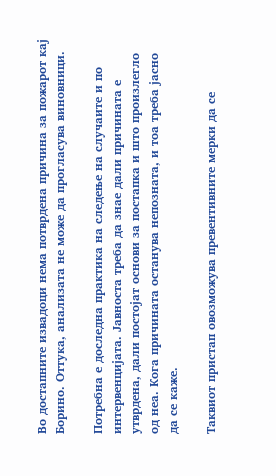Во достапните извадоци нема потврдена причина за пожарот кај Борино. Оттука, анализата не може да прогласува виновници.

Потребна е доследна практика на следење на случаите и по интервенцијата. Јавноста треба да знае дали причината е утврдена, дали постојат основи за постапка и што произлегло од неа. Кога причината останува непозната, и тоа треба јасно да се каже.

Таквиот пристап овозможува превентивните мерки да се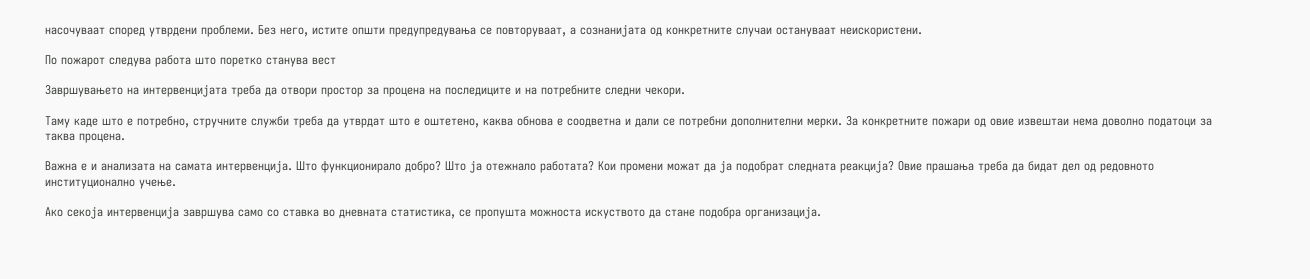насочуваат според утврдени проблеми. Без него, истите општи предупредувања се повторуваат, а сознанијата од конкретните случаи остануваат неискористени.

По пожарот следува работа што поретко станува вест

Завршувањето на интервенцијата треба да отвори простор за процена на последиците и на потребните следни чекори.

Таму каде што е потребно, стручните служби треба да утврдат што е оштетено, каква обнова е соодветна и дали се потребни дополнителни мерки. За конкретните пожари од овие извештаи нема доволно податоци за таква процена.

Важна е и анализата на самата интервенција. Што функционирало добро? Што ја отежнало работата? Кои промени можат да ја подобрат следната реакција? Овие прашања треба да бидат дел од редовното институционално учење.

Ако секоја интервенција завршува само со ставка во дневната статистика, се пропушта можноста искуството да стане подобра организација.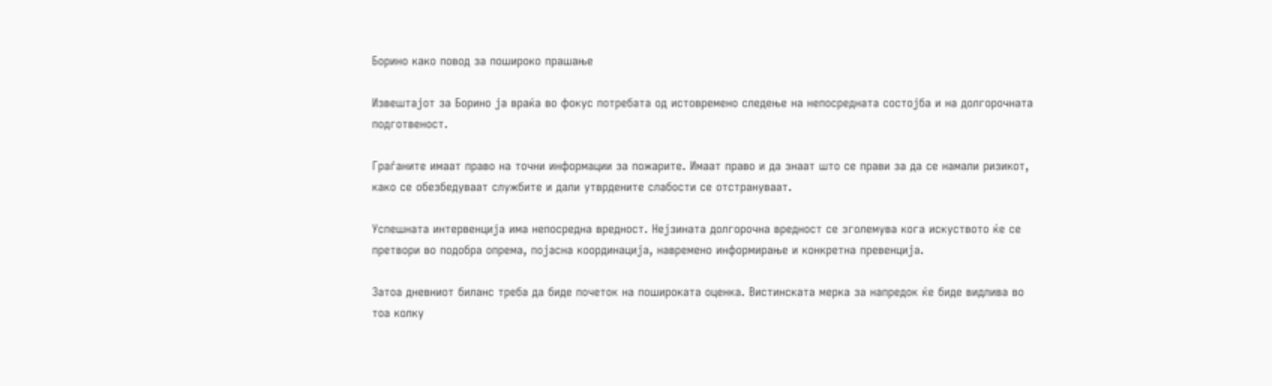Борино како повод за пошироко прашање

Извештајот за Борино ја враќа во фокус потребата од истовремено следење на непосредната состојба и на долгорочната подготвеност.

Граѓаните имаат право на точни информации за пожарите. Имаат право и да знаат што се прави за да се намали ризикот, како се обезбедуваат службите и дали утврдените слабости се отстрануваат.

Успешната интервенција има непосредна вредност. Нејзината долгорочна вредност се зголемува кога искуството ќе се претвори во подобра опрема, појасна координација, навремено информирање и конкретна превенција.

Затоа дневниот биланс треба да биде почеток на пошироката оценка. Вистинската мерка за напредок ќе биде видлива во тоа колку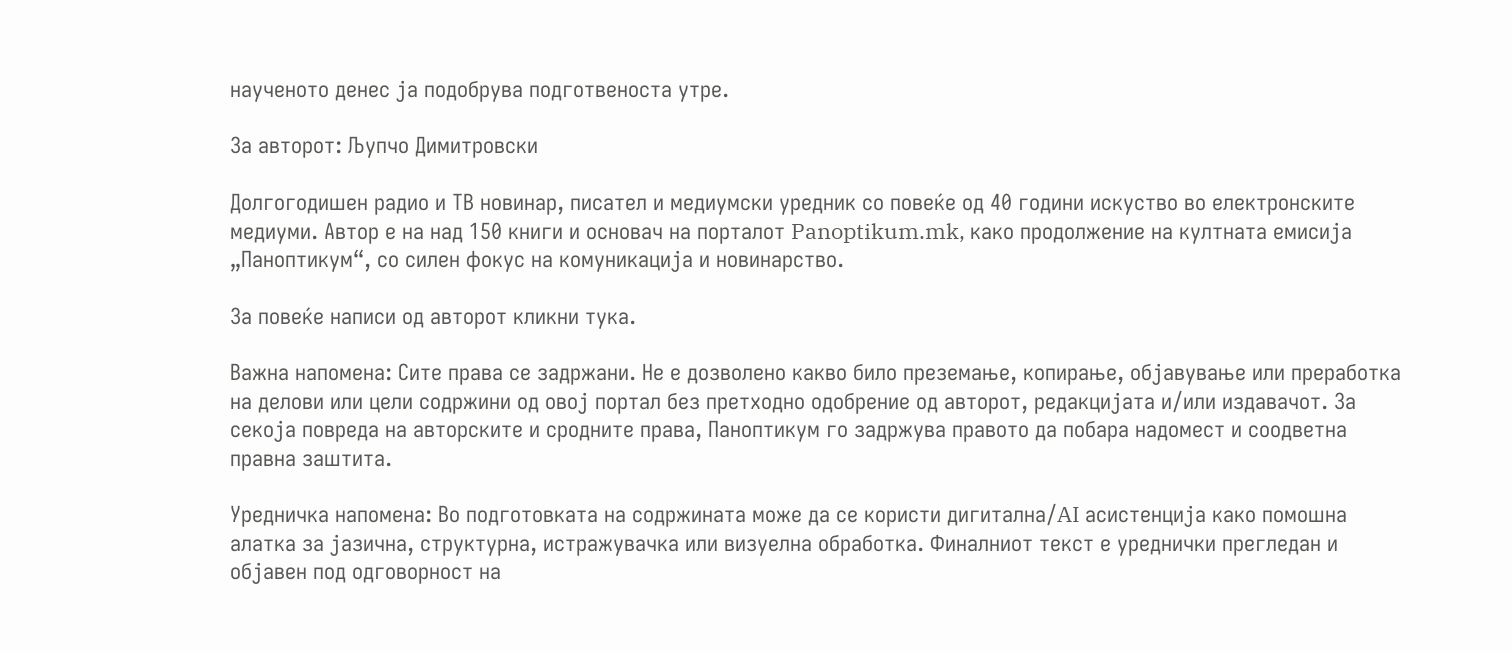наученото денес ја подобрува подготвеноста утре.

За авторот: Љупчо Димитровски

Долгогодишен радио и ТВ новинар, писател и медиумски уредник со повеќе од 40 години искуство во електронските медиуми. Автор е на над 150 книги и основач на порталот Panoptikum.mk, како продолжение на култната емисија „Паноптикум“, со силен фокус на комуникација и новинарство.

За повеќе написи од авторот кликни тука.

Важна напомена: Сите права се задржани. Не е дозволено какво било преземање, копирање, објавување или преработка на делови или цели содржини од овој портал без претходно одобрение од авторот, редакцијата и/или издавачот. За секоја повреда на авторските и сродните права, Паноптикум го задржува правото да побара надомест и соодветна правна заштита.

Уредничка напомена: Во подготовката на содржината може да се користи дигитална/AI асистенција како помошна алатка за јазична, структурна, истражувачка или визуелна обработка. Финалниот текст е уреднички прегледан и објавен под одговорност на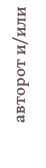авторот и/или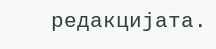редакцијата.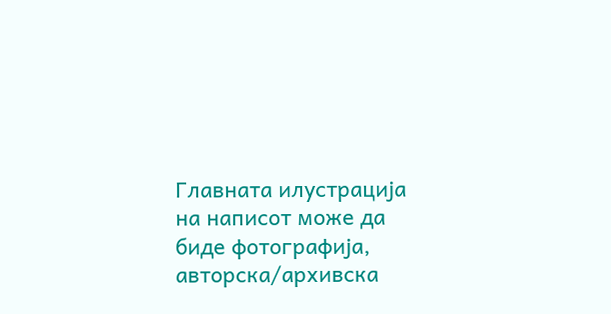Главната илустрација на написот може да биде фотографија, авторска/архивска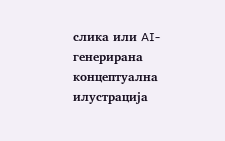слика или AI-генерирана концептуална илустрација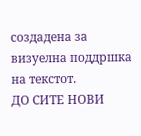создадена за визуелна поддршка на текстот.
ДО СИТЕ НОВИ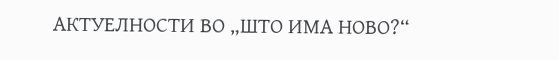АКТУЕЛНОСТИ ВО „ШТО ИМА НОВО?“